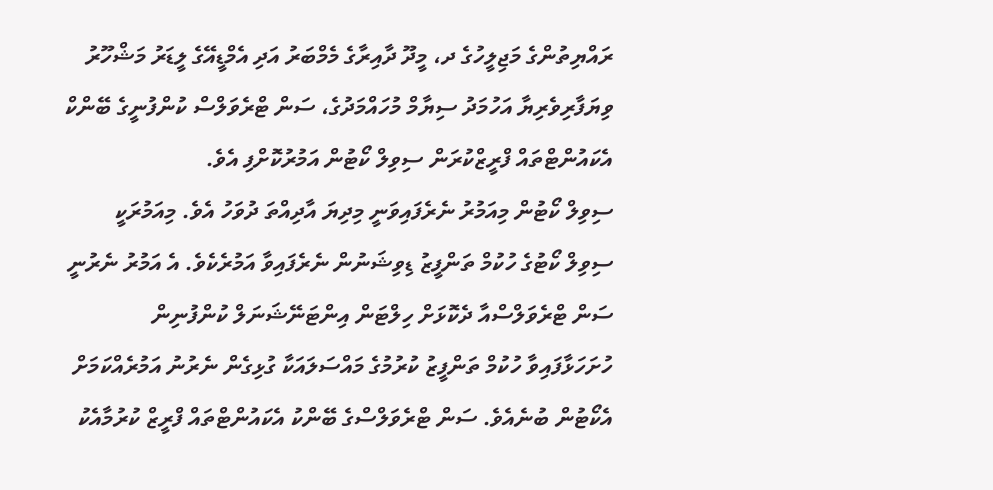ރައްޔިތުންގެ މަޖިލީހުގެ ދ، މީދޫ ދާއިރާގެ މެމްބަރު އަދި އެމްޑީއޭގެ ލީޑަރު މަޝްހޫރު ވިޔަފާރިވެރިޔާ އަހުމަދު ސިޔާމް މުހައްމަދުގެ، ސަން ޓްރެވަލްސް ކުންފުނީގެ ބޭންކް އެކައުންޓްތައް ފްރީޒްކުރަން ސިވިލް ކޯޓުން އަމުރުކޮށްފި އެވެ.
ސިވިލް ކޯޓުން މިއަމުރު ނެރެފައިވަނީ މިދިޔަ އާދިއްތަ ދުވަހު އެވެ. މިއަމުރަކީ ސިވިލް ކޯޓުގެ ހުކުމް ތަންފީޒު ޑިވިޝަނުން ނެރެފައިވާ އަމުރެކެވެ. އެ އަމުރު ނެރުނީ ސަން ޓްރެވަލްސްއާ ދެކޮޅަށް ހިލްޓަން އިންޓަނޭޝަނަލް ކުންފުނިން ހުށަހަޅާފައިވާ ހުކުމް ތަންފީޒު ކުރުމުގެ މައްސަލައަކާ ގުޅިގެން ނެރުނު އަމުރެއްކަމަށް އެކޯޓުން ބުނެއެވެ. ސަން ޓްރެވަލްސްގެ ބޭންކު އެކައުންޓްތައް ފްރީޒް ކުރުމާއެކު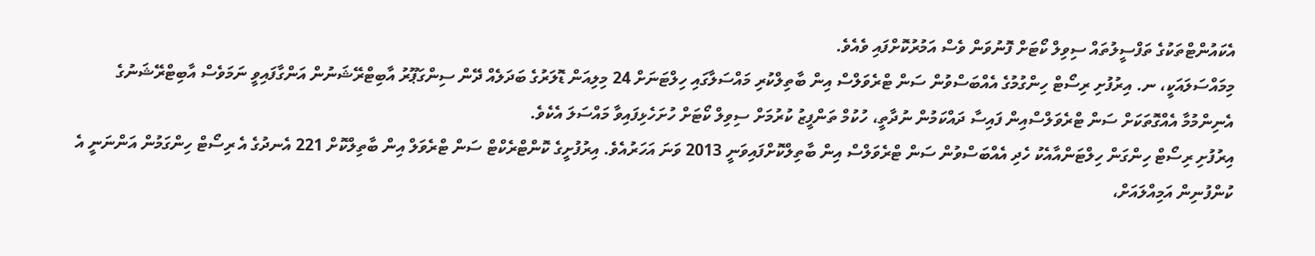އެކައުންޓްތަކުގެ ތަފްސީލުތައް ސިވިލް ކޯޓަށް ފޮނުވަން ވެސް އަމުރުކޮށްފައި ވެއެވެ.
މިމައްސަލައަކީ، ނ. އިރުފުށި ރިސޯޓް ހިންގުމުގެ އެއްބަސްވުން ސަން ޓްރެވަލްސް އިން ބާތިލްކުރި މައްސަލާގައި ހިލްޓަނަށް 24 މިލިއަން ޑޮލަރުގެ ބަދަލެއް ދޭން ސިންގަޕޫރު އާބިޓްރޭޝަނުން އަންގާފައިވީ ނަމަވެސް އާބިޓްރޭޝަނުގެ އެނިންމުމާ އެއްގޮތަކަށް ސަން ޓްރެވަލްސްއިން ފައިސާ ދައްކަމުން ނުދާތީ، ހުކުމް ތަންފީޒު ކުރުމަށް ސިވިލް ކޯޓަށް ހުށަހެޅިފައިވާ މައްސަލަ އެކެވެ.
އިރުފުށި ރިސޯޓް ހިންގަން ހިލްޓަންއާއެކު ހެދި އެއްބަސްވުން ސަން ޓްރެވަލްސް އިން ބާތިލްކޮށްފައިވަނީ 2013 ވަނަ އަހަރުއެވެ. އިރުފުށީގެ ކޮންޓްރެކްޓް ސަން ޓްރެވަލް އިން ބާތިލްކޮށް 221 އެނދުގެ އެ ރިސޯޓް ހިންގަމުން އަންނަނީ އެ ކުންފުނިން އަމިއްލައަށް،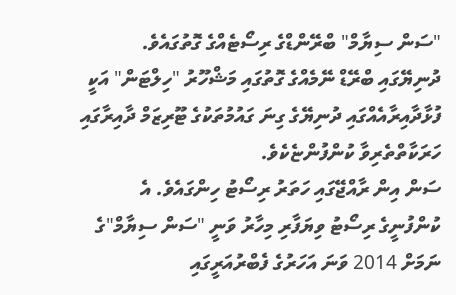"ސަން ސިޔާމް" ބްރޭންޑްގެ ރިސޯޓެއްގެ ގޮތުގައެވެ.
ދުނިޔޭގައި ބްރޭޑް ނޭމެއްގެ ގޮތުގައި މަޝްހޫރު "ހިލްޓަން" އަކީ ފުޅާދާއިރާއެއްގައި ދުނިޔޭގެ ގިނަ ގައުމުތަކުގެ ޓޫރިޒަމް ދާއިރާގައި ހަރަކާތްތެރިވާ ކުންފުންޏެކެވެ.
ސަން އިން ރާއްޖޭގައި ހަތަރު ރިސޯޓު ހިންގައެވެ. އެ ކުންފުނީގެ ރިސޯޓު ވިޔަފާރި މިހާރު ވަނީ "ސަން ސިޔާމް"ގެ ނަމަށް 2014 ވަނަ އަހަރުގެ ފެބްރުއަރީގައި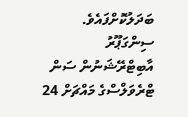ބަދަލުކޮށްފައެވެ.
ސިންގަޕޫރު އާބިޓްރޭޝަނުން ސަން ޓްރެވަލްސްގެ މައްޗަށް 24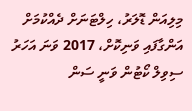މިލިއަން ޑޮލަރު، ހިލްޓަނަށް ދެއްކުމަށް އަންގާފައި ވަނިކޮށް، 2017 ވަނަ އަހަރު ސިވިލް ކޯޓުން ވަނީ ސަން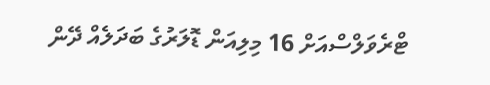ޓްރެވަލްސްއަށް 16 މިލިއަން ޑޮލަރުގެ ބަދަލެއް ދޭން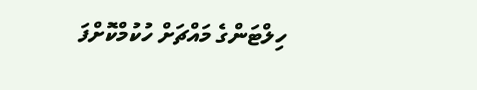ހިލްޓަންގެ މައްޗަށް ހުކުމްކޮށްފަ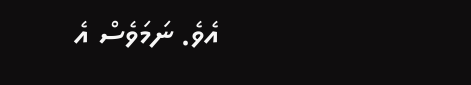އެވެ. ނަމަވެސް އެ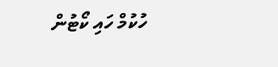ހުކުމް ހައި ކޯޓުން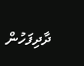ދާދިފަހުން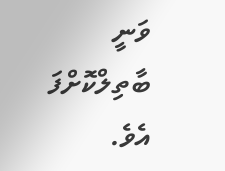ވަނީ ބާތިލްކޮށްފަ އެވެ.